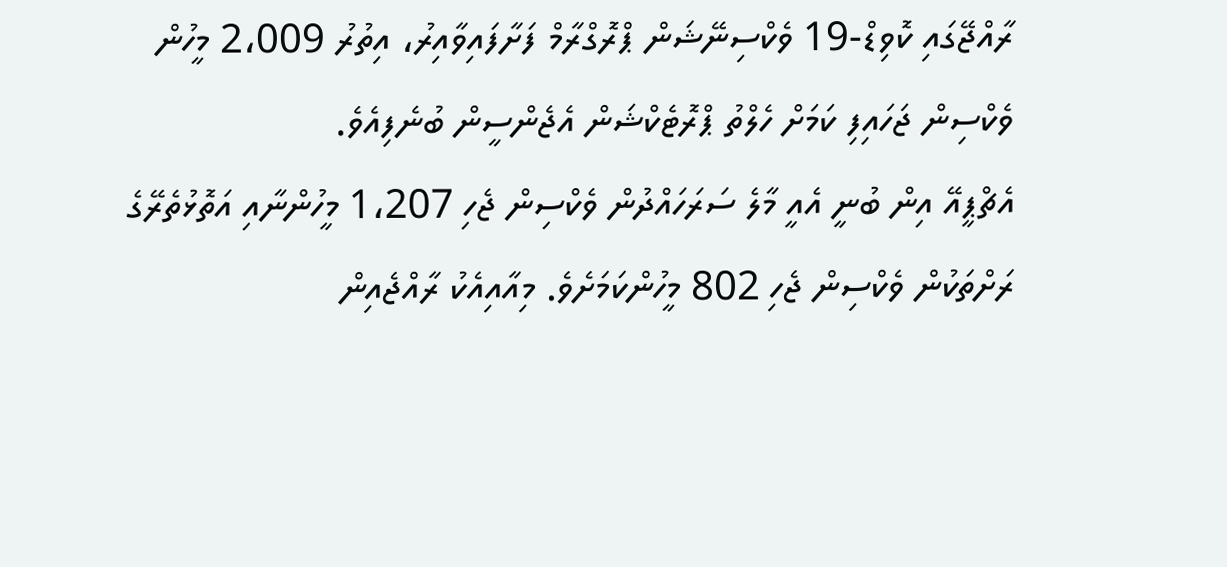ރާއްޖޭގައި ކޮވިޑް-19 ވެކްސިނޭޝަން ޕްރޮގްރާމް ފަށާފައިވާއިރު، އިތުރު 2،009 މީހުން ވެކްސިން ޖަހައިފި ކަމަށް ހެލްތު ޕްރޮޓެކްޝަން އެޖެންސީން ބުނެފިއެވެ.
އެޗްޕީއޭ އިން ބުނީ އެއީ މާލެ ސަރަހައްދުން ވެކްސިން ޖެހި 1،207 މީހުންނާއި އަތޮޅުތެރޭގެ ރަށްތަކުން ވެކްސިން ޖެހި 802 މީހުންކަމަށެވެ. މިއާއިއެކު ރާއްޖެއިން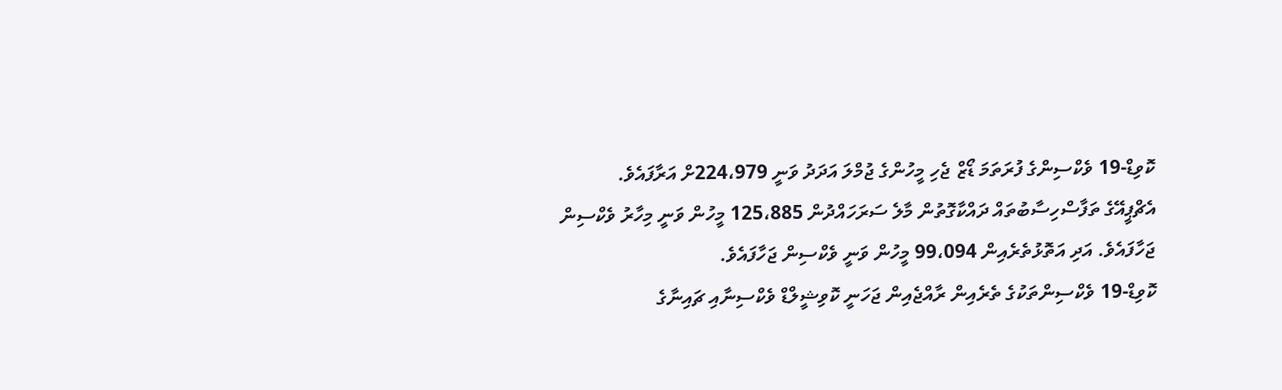ކޮވިޑް-19 ވެކްސިންގެ ފުރަތަމަ ޑޯޒް ޖެހި މީހުންގެ ޖުމްލަ އަދަދު ވަނީ 224،979ށް އަރާފައެވެ.
އެޗްޕީއޭގެ ތަފާސްހިސާބުތައް ދައްކާގޮތުން މާލެ ސަރަހައްދުން 125،885 މީހުން ވަނީ މިހާރު ވެކްސިން ޖަހާފައެވެ. އަދި އަތޮޅުތެރެއިން 99،094 މީހުން ވަނީ ވެކްސިން ޖަހާފައެވެ.
ކޮވިޑް-19 ވެކްސިންތަކުގެ ތެރެއިން ރާއްޖެއިން ޖަހަނީ ކޮވިޝީލްޑް ވެކްސިނާއި ޗައިނާގެ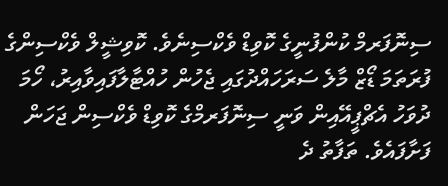ސިނޮފަރމް ކުންފުނީގެ ކޮވިޑް ވެކްސިނެވެ. ކޮވިޝީލް ވެކްސިންގެ ފުރަތަމަ ޑޯޒް މާލެ ސަރަހައްދުގައި ޖެހުން ހުއްޓާލާފައިވާއިރު، ހޯމަ ދުވަހު އެޗްޕީއޭއިން ވަނީ ސިނޮފަރމްގެ ކޮވިޑް ވެކްސިން ޖަހަން ފަށާފައެވެ. ތަފާތު ދެ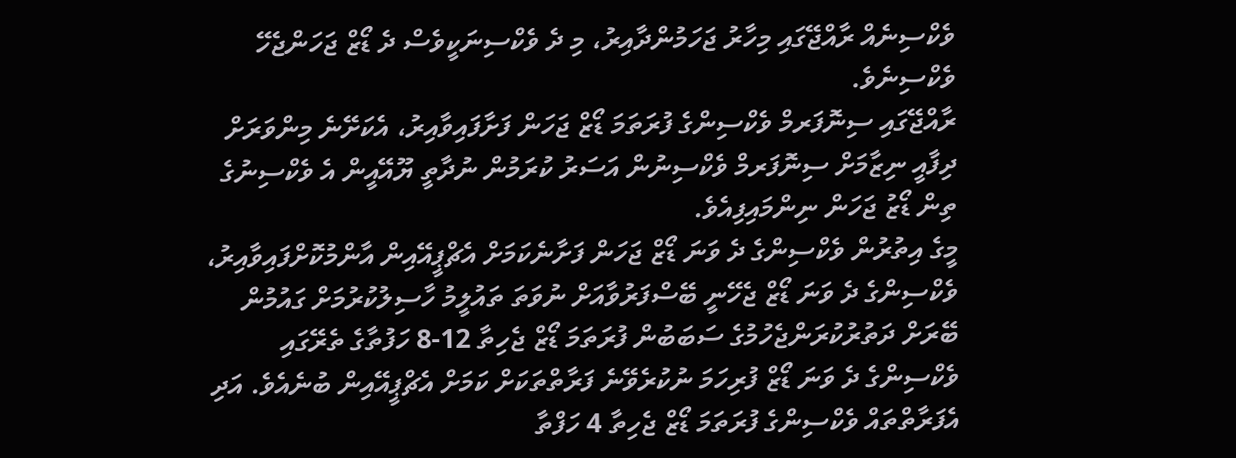ވެކްސިނެއް ރާއްޖޭގައި މިހާރު ޖަހަމުންދާއިރު، މި ދެ ވެކްސިނަކީވެސް ދެ ޑޯޒް ޖަހަންޖެހޭ ވެކްސިނެވެ.
ރާއްޖޭގައި ސިނޮފަރމް ވެކްސިންގެ ފުރަތަމަ ޑޯޒް ޖަހަން ފަށާފައިވާއިރު، އެކަށޭނެ މިންވަރަށް ދިފާއީ ނިޒާމަށް ސިނޮފަރމް ވެކްސިނުން އަސަރު ކުރަމުން ނުދާތީ ޔޫއޭއީން އެ ވެކްސިނުގެ ތިން ޑޯޒު ޖަހަން ނިންމައިފިއެވެ.
މީގެ އިތުރުން ވެކްސިންގެ ދެ ވަނަ ޑޯޒް ޖަހަން ފަށާނެކަމަށް އެޗްޕީއޭއިން އާންމުކޮށްފައިވާއިރު، ވެކްސިންގެ ދެ ވަނަ ޑޯޒް ޖެހޭނީ ބޭސްފަރުވާއަށް ނުވަތަ ތައުލީމު ހާސިލުކުރުމަށް ގައުމުން ބޭރަށް ދަތުރުކުރަންޖެހުމުގެ ސަބަބުން ފުރަތަމަ ޑޯޒް ޖެހިތާ 12-8 ހަފުތާގެ ތެރޭގައި ވެކްސިންގެ ދެ ވަނަ ޑޯޒް ފުރިހަމަ ނުކުރެވޭނެ ފަރާތްތަކަށް ކަމަށް އެޗްޕީއޭއިން ބުނެއެވެ. އަދި އެފަރާތްތައް ވެކްސިންގެ ފުރަތަމަ ޑޯޒް ޖެހިތާ 4 ހަފްތާ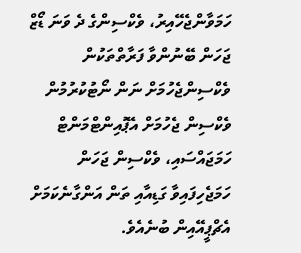ހަމަވާންޖެހޭއިރު، ވެކްސިންގެ ދެ ވަނަ ޑޯޒް ޖަހަން ބޭނުންވާ ފަރާތްތަކުން ވެކްސިންޖެހުމަށް ނަން ނޯޓުކުރުމުން ވެކްސިން ޖެހުމަށް އެޕޮއިންޓްމަންޓް ހަމަޖައްސައި، ވެކްސިން ޖަހަން ހަމަޖެހިފައިވާ ގަޑިއާއި ތަން އަންގާނެކަމަށް އެޗްޕީއޭއިން ބުނެއެވެ.